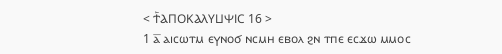< Ϯ⳰ⲀⲠⲞⲔⲀⲖⲨⳘⲮⲒⲤ 16 >
1 ⲁ̅ ⲁⲓⲥⲱⲧⲙ ⲉⲩⲛⲟϭ ⲛⲥⲙⲏ ⲉⲃⲟⲗ ϩⲛ ⲧⲡⲉ ⲉⲥϫⲱ ⲙⲙⲟⲥ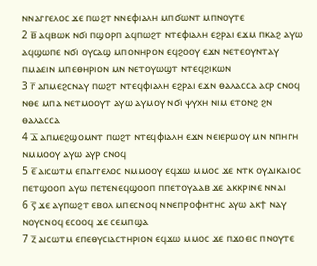ⲛⲛⲁⲅⲅⲉⲗⲟⲥ ϫⲉ ⲡⲱϩⲧ ⲛⲛⲉⲫⲓⲁⲗⲏ ⲙⲡϭⲱⲛⲧ ⲙⲡⲛⲟⲩⲧⲉ
2 ⲃ̅ ⲁϥⲃⲱⲕ ⲛϭⲓ ⲡϣⲟⲣⲡ ⲁϥⲡⲱϩⲧ ⲛⲧⲉⲫⲓⲁⲗⲏ ⲉϩⲣⲁⲓ ⲉϫⲙ ⲡⲕⲁϩ ⲁⲩⲱ ⲁϥϣⲱⲡⲉ ⲛϭⲓ ⲟⲩⲥⲁϣ ⲙⲡⲟⲛⲏⲣⲟⲛ ⲉϥϩⲟⲟⲩ ⲉϫⲛ ⲛⲉⲧⲉⲟⲩⲛⲧⲁⲩ ⲡⲙⲁⲉⲓⲛ ⲙⲡⲉⲑⲏⲣⲓⲟⲛ ⲙⲛ ⲛⲉⲧⲟⲩⲱϣⲧ ⲛⲧⲉϥϩⲓⲕⲱⲛ
3 ⲅ̅ ⲁⲡⲙⲉϩⲥⲛⲁⲩ ⲡⲱϩⲧ ⲛⲧⲉϥⲫⲓⲁⲗⲏ ⲉϩⲣⲁⲓ ⲉϫⲛ ⲑⲁⲗⲁⲥⲥⲁ ⲁⲥⲣ ⲥⲛⲟϥ ⲛⲑⲉ ⲙⲡⲁ ⲛⲉⲧⲙⲟⲟⲩⲧ ⲁⲩⲱ ⲁⲩⲙⲟⲩ ⲛϭⲓ ⲯⲩⲭⲏ ⲛⲓⲙ ⲉⲧⲟⲛϩ ϩⲛ ⲑⲁⲗⲁⲥⲥⲁ
4 ⲇ̅ ⲁⲡⲙⲉϩϣⲟⲙⲛⲧ ⲡⲱϩⲧ ⲛⲧⲉϥⲫⲓⲁⲗⲏ ⲉϫⲛ ⲛⲉⲓⲉⲣⲱⲟⲩ ⲙⲛ ⲛⲡⲏⲅⲏ ⲛⲙⲙⲟⲟⲩ ⲁⲩⲱ ⲁⲩⲣ ⲥⲛⲟϥ
5 ⲉ̅ ⲁⲓⲥⲱⲧⲙ ⲉⲡⲁⲅⲅⲉⲗⲟⲥ ⲛⲙⲙⲟⲟⲩ ⲉϥϫⲱ ⲙⲙⲟⲥ ϫⲉ ⲛⲧⲕ ⲟⲩⲇⲓⲕⲁⲓⲟⲥ ⲡⲉⲧϣⲟⲟⲡ ⲁⲩⲱ ⲡⲉⲧⲉⲛⲉϥϣⲟⲟⲡ ⲡⲡⲉⲧⲟⲩⲁⲁⲃ ϫⲉ ⲁⲕⲕⲣⲓⲛⲉ ⲛⲛⲁⲓ
6 ⲋ̅ ϫⲉ ⲁⲩⲡⲱϩⲧ ⲉⲃⲟⲗ ⲙⲡⲉⲥⲛⲟϥ ⲛⲛⲉⲡⲣⲟⲫⲏⲧⲏⲥ ⲁⲩⲱ ⲁⲕϯ ⲛⲁⲩ ⲛⲟⲩⲥⲛⲟϥ ⲉⲥⲟⲟϥ ϫⲉ ⲥⲉⲙⲡϣⲁ
7 ⲍ̅ ⲁⲓⲥⲱⲧⲙ ⲉⲡⲉⲑⲩⲥⲓⲁⲥⲧⲏⲣⲓⲟⲛ ⲉϥϫⲱ ⲙⲙⲟⲥ ϫⲉ ⲡϫⲟⲉⲓⲥ ⲡⲛⲟⲩⲧⲉ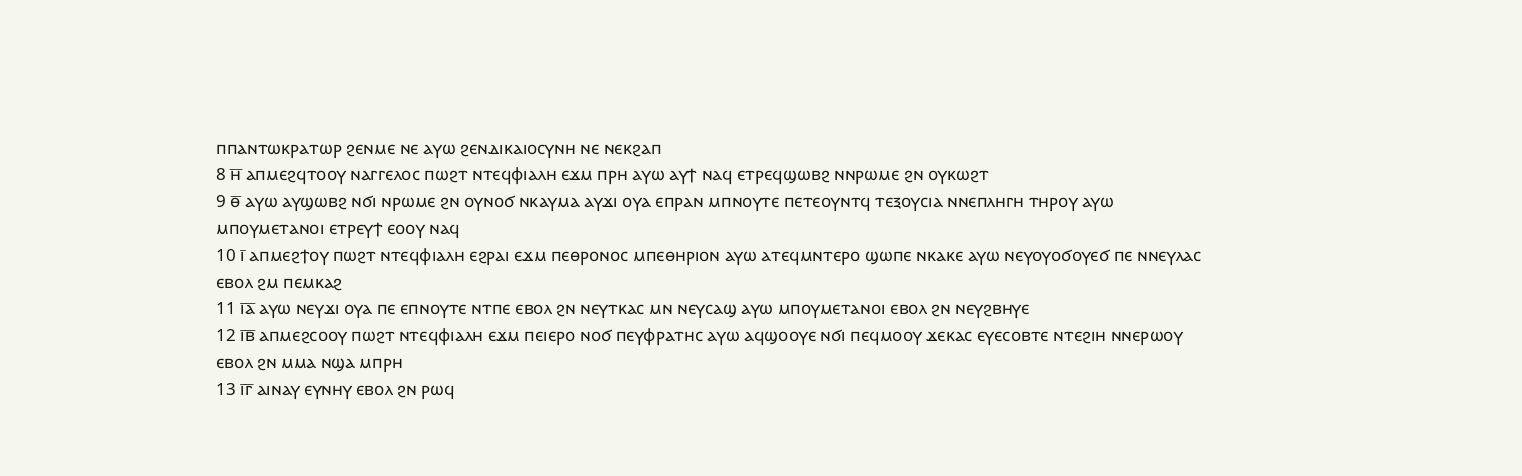ⲡⲡⲁⲛⲧⲱⲕⲣⲁⲧⲱⲣ ϩⲉⲛⲙⲉ ⲛⲉ ⲁⲩⲱ ϩⲉⲛⲇⲓⲕⲁⲓⲟⲥⲩⲛⲏ ⲛⲉ ⲛⲉⲕϩⲁⲡ
8 ⲏ̅ ⲁⲡⲙⲉϩϥⲧⲟⲟⲩ ⲛⲁⲅⲅⲉⲗⲟⲥ ⲡⲱϩⲧ ⲛⲧⲉϥⲫⲓⲁⲗⲏ ⲉϫⲙ ⲡⲣⲏ ⲁⲩⲱ ⲁⲩϯ ⲛⲁϥ ⲉⲧⲣⲉϥϣⲱⲃϩ ⲛⲛⲣⲱⲙⲉ ϩⲛ ⲟⲩⲕⲱϩⲧ
9 ⲑ̅ ⲁⲩⲱ ⲁⲩϣⲱⲃϩ ⲛϭⲓ ⲛⲣⲱⲙⲉ ϩⲛ ⲟⲩⲛⲟϭ ⲛⲕⲁⲩⲙⲁ ⲁⲩϫⲓ ⲟⲩⲁ ⲉⲡⲣⲁⲛ ⲙⲡⲛⲟⲩⲧⲉ ⲡⲉⲧⲉⲟⲩⲛⲧϥ ⲧⲉⲝⲟⲩⲥⲓⲁ ⲛⲛⲉⲡⲗⲏⲅⲏ ⲧⲏⲣⲟⲩ ⲁⲩⲱ ⲙⲡⲟⲩⲙⲉⲧⲁⲛⲟⲓ ⲉⲧⲣⲉⲩϯ ⲉⲟⲟⲩ ⲛⲁϥ
10 ⲓ̅ ⲁⲡⲙⲉϩϯⲟⲩ ⲡⲱϩⲧ ⲛⲧⲉϥⲫⲓⲁⲗⲏ ⲉϩⲣⲁⲓ ⲉϫⲙ ⲡⲉⲑⲣⲟⲛⲟⲥ ⲙⲡⲉⲑⲏⲣⲓⲟⲛ ⲁⲩⲱ ⲁⲧⲉϥⲙⲛⲧⲉⲣⲟ ϣⲱⲡⲉ ⲛⲕⲁⲕⲉ ⲁⲩⲱ ⲛⲉⲩⲟⲩⲟϭⲟⲩⲉϭ ⲡⲉ ⲛⲛⲉⲩⲗⲁⲥ ⲉⲃⲟⲗ ϩⲙ ⲡⲉⲙⲕⲁϩ
11 ⲓ̅ⲁ̅ ⲁⲩⲱ ⲛⲉⲩϫⲓ ⲟⲩⲁ ⲡⲉ ⲉⲡⲛⲟⲩⲧⲉ ⲛⲧⲡⲉ ⲉⲃⲟⲗ ϩⲛ ⲛⲉⲩⲧⲕⲁⲥ ⲙⲛ ⲛⲉⲩⲥⲁϣ ⲁⲩⲱ ⲙⲡⲟⲩⲙⲉⲧⲁⲛⲟⲓ ⲉⲃⲟⲗ ϩⲛ ⲛⲉⲩϩⲃⲏⲩⲉ
12 ⲓ̅ⲃ̅ ⲁⲡⲙⲉϩⲥⲟⲟⲩ ⲡⲱϩⲧ ⲛⲧⲉϥⲫⲓⲁⲗⲏ ⲉϫⲙ ⲡⲉⲓⲉⲣⲟ ⲛⲟϭ ⲡⲉⲩⲫⲣⲁⲧⲏⲥ ⲁⲩⲱ ⲁϥϣⲟⲟⲩⲉ ⲛϭⲓ ⲡⲉϥⲙⲟⲟⲩ ϫⲉⲕⲁⲥ ⲉⲩⲉⲥⲟⲃⲧⲉ ⲛⲧⲉϩⲓⲏ ⲛⲛⲉⲣⲱⲟⲩ ⲉⲃⲟⲗ ϩⲛ ⲙⲙⲁ ⲛϣⲁ ⲙⲡⲣⲏ
13 ⲓ̅ⲅ̅ ⲁⲓⲛⲁⲩ ⲉⲩⲛⲏⲩ ⲉⲃⲟⲗ ϩⲛ ⲣⲱϥ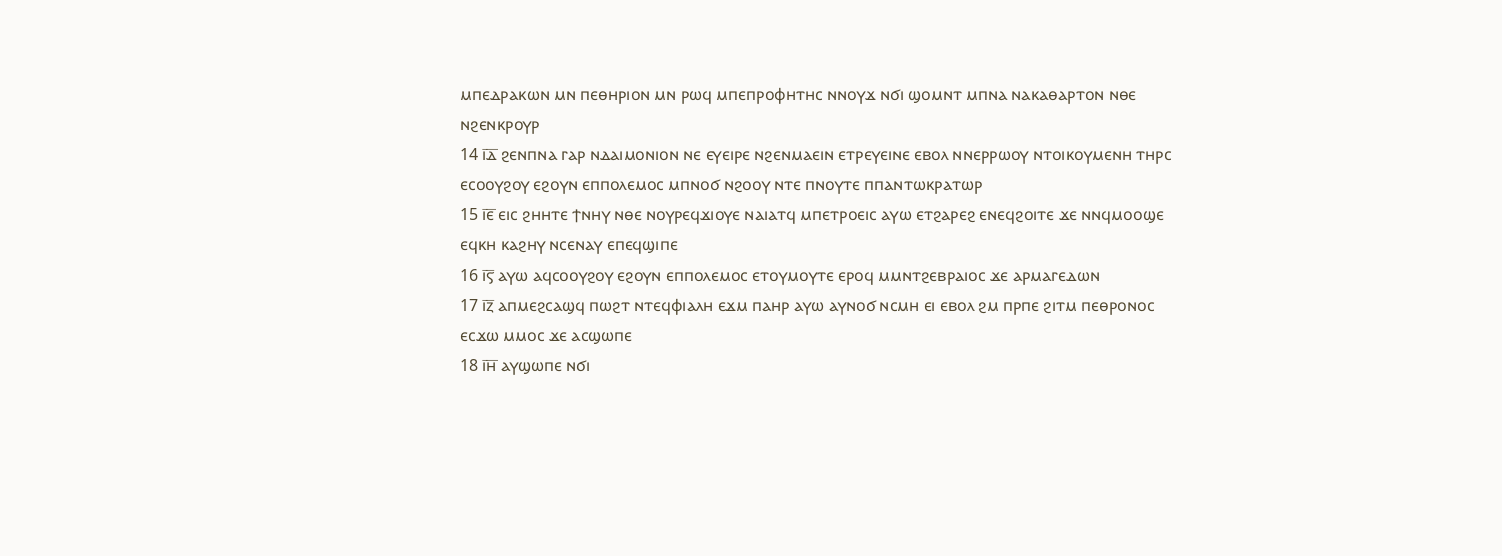ⲙⲡⲉⲇⲣⲁⲕⲱⲛ ⲙⲛ ⲡⲉⲑⲏⲣⲓⲟⲛ ⲙⲛ ⲣⲱϥ ⲙⲡⲉⲡⲣⲟⲫⲏⲧⲏⲥ ⲛⲛⲟⲩϫ ⲛϭⲓ ϣⲟⲙⲛⲧ ⲙⲡⲛⲁ ⲛⲁⲕⲁⲑⲁⲣⲧⲟⲛ ⲛⲑⲉ ⲛϩⲉⲛⲕⲣⲟⲩⲣ
14 ⲓ̅ⲇ̅ ϩⲉⲛⲡⲛⲁ ⲅⲁⲣ ⲛⲇⲁⲓⲙⲟⲛⲓⲟⲛ ⲛⲉ ⲉⲩⲉⲓⲣⲉ ⲛϩⲉⲛⲙⲁⲉⲓⲛ ⲉⲧⲣⲉⲩⲉⲓⲛⲉ ⲉⲃⲟⲗ ⲛⲛⲉⲣⲣⲱⲟⲩ ⲛⲧⲟⲓⲕⲟⲩⲙⲉⲛⲏ ⲧⲏⲣⲥ ⲉⲥⲟⲟⲩϩⲟⲩ ⲉϩⲟⲩⲛ ⲉⲡⲡⲟⲗⲉⲙⲟⲥ ⲙⲡⲛⲟϭ ⲛϩⲟⲟⲩ ⲛⲧⲉ ⲡⲛⲟⲩⲧⲉ ⲡⲡⲁⲛⲧⲱⲕⲣⲁⲧⲱⲣ
15 ⲓ̅ⲉ̅ ⲉⲓⲥ ϩⲏⲏⲧⲉ ϯⲛⲏⲩ ⲛⲑⲉ ⲛⲟⲩⲣⲉϥϫⲓⲟⲩⲉ ⲛⲁⲓⲁⲧϥ ⲙⲡⲉⲧⲣⲟⲉⲓⲥ ⲁⲩⲱ ⲉⲧϩⲁⲣⲉϩ ⲉⲛⲉϥϩⲟⲓⲧⲉ ϫⲉ ⲛⲛϥⲙⲟⲟϣⲉ ⲉϥⲕⲏ ⲕⲁϩⲏⲩ ⲛⲥⲉⲛⲁⲩ ⲉⲡⲉϥϣⲓⲡⲉ
16 ⲓ̅ⲋ̅ ⲁⲩⲱ ⲁϥⲥⲟⲟⲩϩⲟⲩ ⲉϩⲟⲩⲛ ⲉⲡⲡⲟⲗⲉⲙⲟⲥ ⲉⲧⲟⲩⲙⲟⲩⲧⲉ ⲉⲣⲟϥ ⲙⲙⲛⲧϩⲉⲃⲣⲁⲓⲟⲥ ϫⲉ ⲁⲣⲙⲁⲅⲉⲇⲱⲛ
17 ⲓ̅ⲍ̅ ⲁⲡⲙⲉϩⲥⲁϣϥ ⲡⲱϩⲧ ⲛⲧⲉϥⲫⲓⲁⲗⲏ ⲉϫⲙ ⲡⲁⲏⲣ ⲁⲩⲱ ⲁⲩⲛⲟϭ ⲛⲥⲙⲏ ⲉⲓ ⲉⲃⲟⲗ ϩⲙ ⲡⲣⲡⲉ ϩⲓⲧⲙ ⲡⲉⲑⲣⲟⲛⲟⲥ ⲉⲥϫⲱ ⲙⲙⲟⲥ ϫⲉ ⲁⲥϣⲱⲡⲉ
18 ⲓ̅ⲏ̅ ⲁⲩϣⲱⲡⲉ ⲛϭⲓ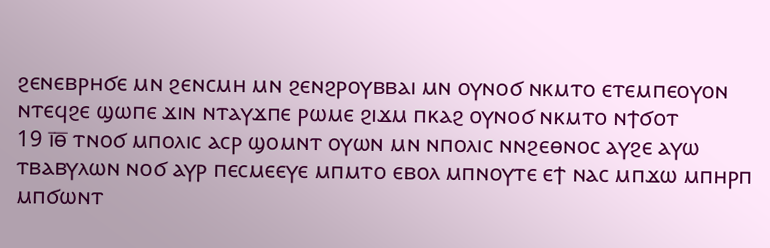ϩⲉⲛⲉⲃⲣⲏϭⲉ ⲙⲛ ϩⲉⲛⲥⲙⲏ ⲙⲛ ϩⲉⲛϩⲣⲟⲩⲃⲃⲁⲓ ⲙⲛ ⲟⲩⲛⲟϭ ⲛⲕⲙⲧⲟ ⲉⲧⲉⲙⲡⲉⲟⲩⲟⲛ ⲛⲧⲉϥϩⲉ ϣⲱⲡⲉ ϫⲓⲛ ⲛⲧⲁⲩϫⲡⲉ ⲣⲱⲙⲉ ϩⲓϫⲙ ⲡⲕⲁϩ ⲟⲩⲛⲟϭ ⲛⲕⲙⲧⲟ ⲛϯϭⲟⲧ
19 ⲓ̅ⲑ̅ ⲧⲛⲟϭ ⲙⲡⲟⲗⲓⲥ ⲁⲥⲣ ϣⲟⲙⲛⲧ ⲟⲩⲱⲛ ⲙⲛ ⲛⲡⲟⲗⲓⲥ ⲛⲛϩⲉⲑⲛⲟⲥ ⲁⲩϩⲉ ⲁⲩⲱ ⲧⲃⲁⲃⲩⲗⲱⲛ ⲛⲟϭ ⲁⲩⲣ ⲡⲉⲥⲙⲉⲉⲩⲉ ⲙⲡⲙⲧⲟ ⲉⲃⲟⲗ ⲙⲡⲛⲟⲩⲧⲉ ⲉϯ ⲛⲁⲥ ⲙⲡϫⲱ ⲙⲡⲏⲣⲡ ⲙⲡϭⲱⲛⲧ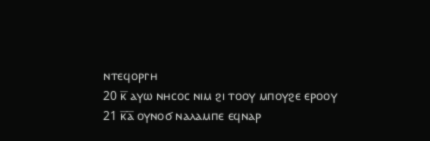ⲛⲧⲉϥⲟⲣⲅⲏ
20 ⲕ̅ ⲁⲩⲱ ⲛⲏⲥⲟⲥ ⲛⲓⲙ ϩⲓ ⲧⲟⲟⲩ ⲙⲡⲟⲩϩⲉ ⲉⲣⲟⲟⲩ
21 ⲕ̅ⲁ̅ ⲟⲩⲛⲟϭ ⲛⲁⲗⲁⲙⲡⲉ ⲉϥⲛⲁⲣ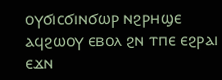ⲟⲩϭⲓⲥϭⲓⲛϭⲱⲣ ⲛϩⲣⲏϣⲉ ⲁϥϩⲱⲟⲩ ⲉⲃⲟⲗ ϩⲛ ⲧⲡⲉ ⲉϩⲣⲁⲓ ⲉϫⲛ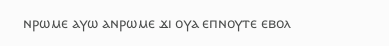ⲛⲣⲱⲙⲉ ⲁⲩⲱ ⲁⲛⲣⲱⲙⲉ ϫⲓ ⲟⲩⲁ ⲉⲡⲛⲟⲩⲧⲉ ⲉⲃⲟⲗ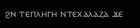ϩⲛ ⲧⲉⲡⲗⲏⲅⲏ ⲛⲧⲉⲭⲁⲗⲁⲍⲁ ϫⲉ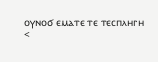ⲟⲩⲛⲟϭ ⲉⲙⲁⲧⲉ ⲧⲉ ⲧⲉⲥⲡⲗⲏⲅⲏ
<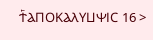Ϯ⳰ⲀⲠⲞⲔⲀⲖⲨⳘⲮⲒⲤ 16 >